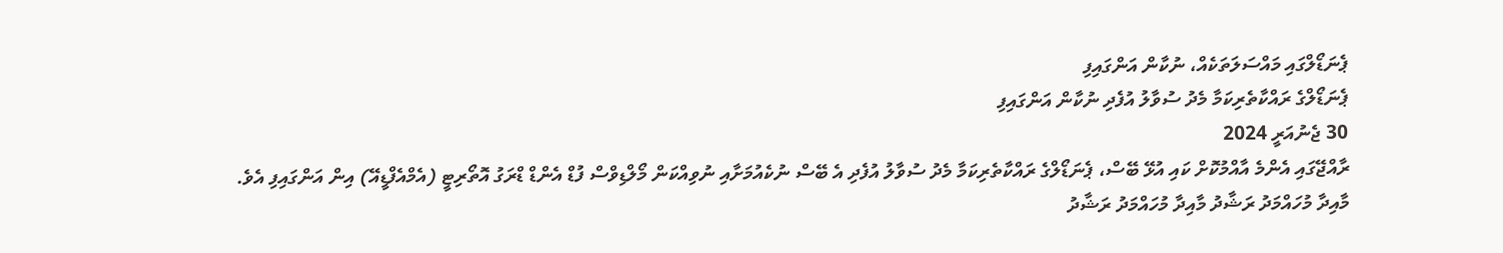ޕެނަޑޯލްގައި މައްސަލަތަކެއް، ނުކާން އަންގައިފި
ޕެނަޑޯލްގެ ރައްކާތެރިކަމާ މެދު ސުވާލު އުފެދި ނުކާން އަންގައިފި
30 ޖެނުއަރީ 2024
ރާއްޖޭގައި އެންމެ އާއްމުކޮށް ކައި އުޅޭ ބޭސް، ޕެނަޑޯލްގެ ރައްކާތެރިކަމާ މެދު ސުވާލު އުފެދި އެ ބޭސް ނުކެއުމަށާއި ނުވިއްކަން މޯލްޑިވްސް ފުޑް އެންޑް ޑްރަގު އޮތޯރިޓީ (އެމްއެފްޑީއޭ) އިން އަންގައިފި އެވެ.
މާއިދާ މުހައްމަދު ރަޝާދު މާއިދާ މުހައްމަދު ރަޝާދު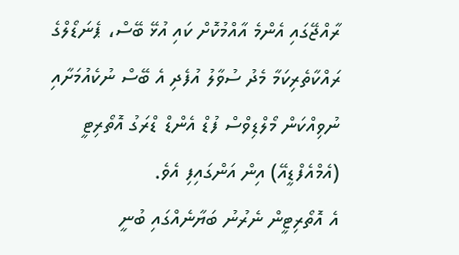ރާއްޖޭގައި އެންމެ އާއްމުކޮށް ކައި އުޅޭ ބޭސް، ޕެނަޑޯލްގެ ރައްކާތެރިކަމާ މެދު ސުވާލު އުފެދި އެ ބޭސް ނުކެއުމަށާއި ނުވިއްކަން މޯލްޑިވްސް ފުޑް އެންޑް ޑްރަގު އޮތޯރިޓީ (އެމްއެފްޑީއޭ) އިން އަންގައިފި އެވެ.
އެ އޮތޯރިޓީން ނެރުނު ބަޔާނެއްގައި ބުނީ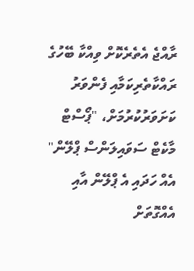ރާއްޖެ އެތެރެކޮށް ވިއްކާ ބޭހުގެ ރައްކާތެރިކަމާއި ފެންވަރު ކަށަވަރުކުރުމަށް، "ޕޯސްޓް މާކެޓް ސަވައިލަންސް ޕްލޭން" އެއް ހަދައި އެ ޕްލޭން އާއި އެއްގޮތަށް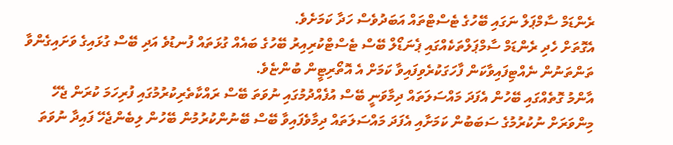ރެންޑަމް ސާމްޕަލް ނަގައި ބޭހުގެ ޓެސްޓްތައް އަބަދުވެސް ހަދާ ކަމަށެވެ.
އެގޮތަށް ހެދި ރެންޑަމް ސާމްޕަލްތަކެއްގައި ޕެނަޑޯލް ބޭސް ޓެސްޓްކުރިއިރު ބޭހުގެ ބައެއް ގުޅަތައް ފުނޑުވެ އަދި ބޭސް ގުޅައިގެ ވަށައިގެންވާ ތަންތަނުން ނެއްޓިފައިވާކަން ފާހަގަކުރެވިފައިވާ ކަމަށް އެ އޮތޯރިޓީން ބުންޏެވެ.
އާންމު ގޮތެއްގައި ބޭހުން އެފަދަ މައްސަލަތައް ދިމާވަނީ ބޭސް އުފެއްދުމުގައި ނުވަތަ ބޭސް ރައްކާތެރިކުރުމުގައި ފުރިހަމަ ކުރަން ޖެހޭ މިންވަރަށް ނުކުރުމުގެ ސަބަބުން ކަމަށާއި އެފަދަ މައްސަލަތައް ދިމާވެފައިވާ ބޭސް ބޭނުންކުރުމުން ބޭހުން ލިބެންޖެހޭ ފައިދާ ނުވަތަ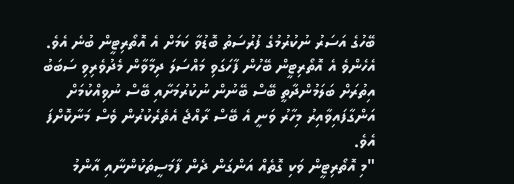ބޭހުގެ އަސަރު ނުކުރުމުގެ ފުރުސަތު ބޮޑުވާ ކަމަށް އެ އޮތޯރިޓީން ބުނެ އެވެ.
އެހެންވެ އެ އޮތޯރިޓީން ބޭހުން ފާހަގަވި މައްސަލަ ދިމާވާން މެދުވެރިވި ސަބަބު އިތުރަށް ބަލަމުންދާތީ ބޭސް ބޭނުން ނުކުރުމަށާއި ބޭސް ނުވިއްކުމަށް އަންގާފައިވާއިރު މިހާރު ވަނީ އެ ބޭސް ރާއްޖެ އެތެރެކުރުން ވެސް މަނާކޮށްފަ އެވެ.
"މި އޮތޯރިޓީން ވަކި ގޮތެއް އަންގަން ދެން ފާމަސީތަކުންނާއި އާންމު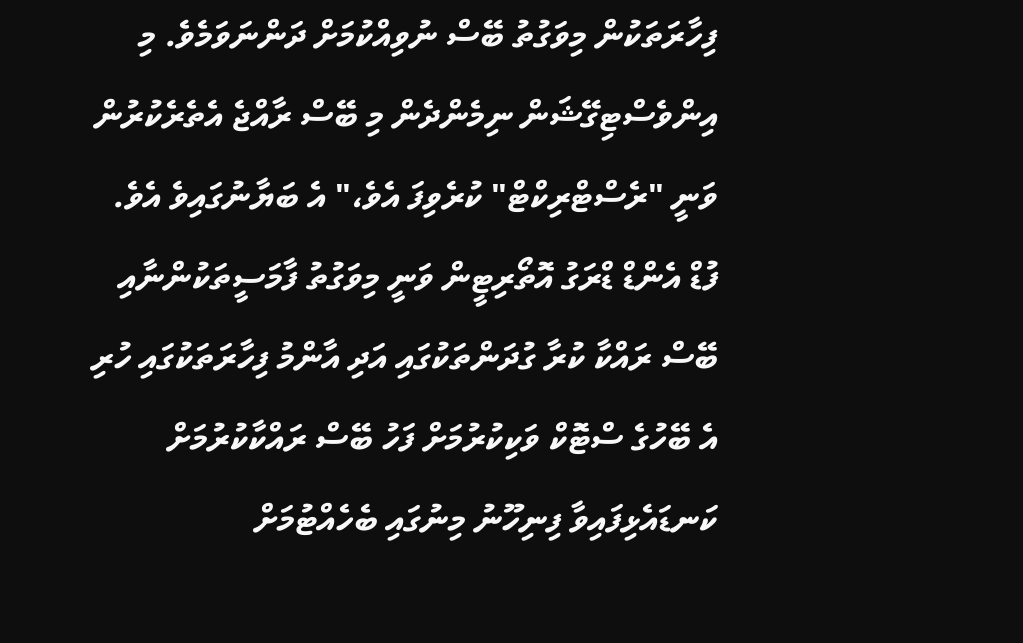ފިހާރަތަކުން މިވަގުތު ބޭސް ނުވިއްކުމަށް ދަންނަވަމެވެ. މި އިންވެސްޓިގޭޝަން ނިމެންދެން މި ބޭސް ރާއްޖެ އެތެރެކުރުން ވަނީ "ރެސްޓްރިކްޓް" ކުރެވިފަ އެވެ،" އެ ބަޔާނުގައިވެ އެވެ.
ފުޑް އެންޑް ޑްރަގު އޮތޯރިޓީން ވަނީ މިވަގުތު ފާމަސީތަކުންނާއި ބޭސް ރައްކާ ކުރާ ގުދަންތަކުގައި އަދި އާންމު ފިހާރަތަކުގައި ހުރި އެ ބޭހުގެ ސްޓޮކް ވަކިކުރުމަށް ފަހު ބޭސް ރައްކާކުރުމަށް ކަނޑައެޅިފައިވާ ފިނިހޫނު މިނުގައި ބެހެއްޓުމަށް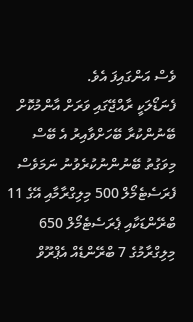ވެސް އަންގައިފަ އެވެ.
ފެނަޑޯލަކީ ރާއްޖޭގައި ވަރަށް އާންމުކޮށް ބޭނުންކުރާ ބޭހަށްވާއިރު އެ ބޭސް މިވަގުތު ބޭނުންނުކުރެވުނު ނަމަވެސް ފެރަސެޓެމޯލް 500 މިލިގްރާމާއި އޭގެ 11 ބްރޭންޑަކާއި ޕެރަސެޓެމޯލް 650 މިލިގްރާމުގެ 7 ބްރޭންޑެއް އެޕްރޫވް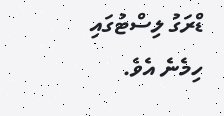ޑްރަގު ލިސްޓުގައި ހިމެނެ އެވެ.